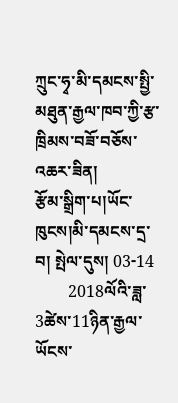ཀྲུང་ཧྭ་མི་དམངས་སྤྱི་མཐུན་རྒྱལ་ཁབ་ཀྱི་རྩ་ཁྲིམས་བཟོ་བཅོས་འཆར་ཟིན།
རྩོམ་སྒྲིག་པ།ཡོང་ཁུངས།མི་དམངས་དྲ་བ། སྤེལ་དུས། 03-14
        2018ལོའི་ཟླ་3ཚེས་11ཉིན་རྒྱལ་ཡོངས་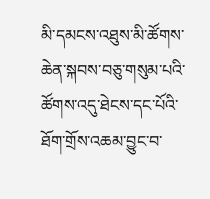མི་དམངས་འཐུས་མི་ཚོགས་ཆེན་སྐབས་བཅུ་གསུམ་པའི་ཚོགས་འདུ་ཐེངས་དང་པོའི་ཐོག་གྲོས་འཆམ་བྱུང་བ་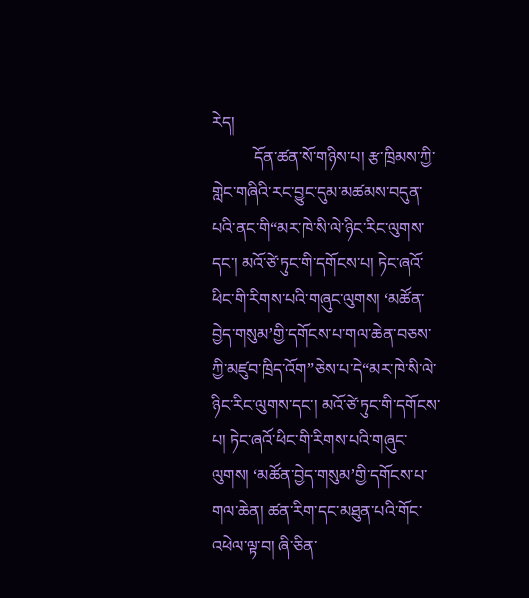རེད།
          དོན་ཚན་སོ་གཉིས་པ། རྩ་ཁྲིམས་ཀྱི་གླེང་གཞིའི་རང་བྱུང་དུམ་མཚམས་བདུན་པའི་ནང་གི“མར་ཁེ་སི་ལེ་ཉིང་རིང་ལུགས་དང་། མའོ་ཙེ་ཏུང་གི་དགོངས་པ། ཏེང་ཞའོ་ཕིང་གི་རིགས་པའི་གཞུང་ལུགས། ‘མཚོན་བྱེད་གསུམ’གྱི་དགོངས་པ་གལ་ཆེན་བཅས་ཀྱི་མཛུབ་ཁྲིད་འོག”ཅེས་པ་དེ“མར་ཁེ་སི་ལེ་ཉིང་རིང་ལུགས་དང་། མའོ་ཙེ་ཏུང་གི་དགོངས་པ། ཏེང་ཞའོ་ཕིང་གི་རིགས་པའི་གཞུང་ལུགས། ‘མཚོན་བྱེད་གསུམ’གྱི་དགོངས་པ་གལ་ཆེན། ཚན་རིག་དང་མཐུན་པའི་གོང་འཕེལ་ལྟ་བ། ཞི་ཅིན་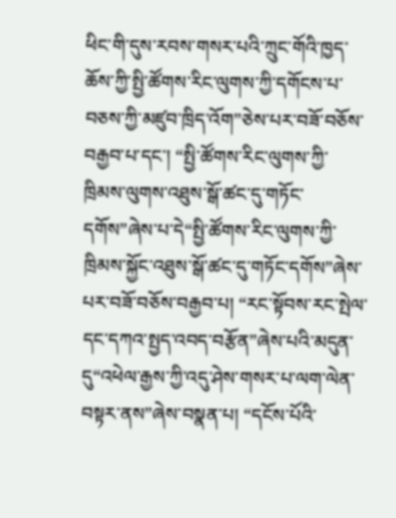ཕིང་གི་དུས་རབས་གསར་པའི་ཀྲུང་གོའི་ཁྱད་ཆོས་ཀྱི་སྤྱི་ཚོགས་རིང་ལུགས་ཀྱི་དགོངས་པ་བཅས་ཀྱི་མཛུབ་ཁྲིད་འོག”ཅེས་པར་བཟོ་བཅོས་བརྒྱབ་པ་དང་། “སྤྱི་ཚོགས་རིང་ལུགས་ཀྱི་ཁྲིམས་ལུགས་འཐུས་སྒོ་ཚང་དུ་གཏོང་དགོས”ཞེས་པ་དེ“སྤྱི་ཚོགས་རིང་ལུགས་ཀྱི་ཁྲིམས་སྐྱོང་འཐུས་སྒོ་ཚང་དུ་གཏོང་དགོས”ཞེས་པར་བཟོ་བཅོས་བརྒྱབ་པ། “རང་སྟོབས་རང་སྤེལ་དང་དཀའ་སྤྱད་འབད་བརྩོན”ཞེས་པའི་མདུན་དུ“འཕེལ་རྒྱས་ཀྱི་འདུ་ཤེས་གསར་པ་ལག་ལེན་བསྟར་ནས”ཞེས་བསྣན་པ། “དངོས་པོའི་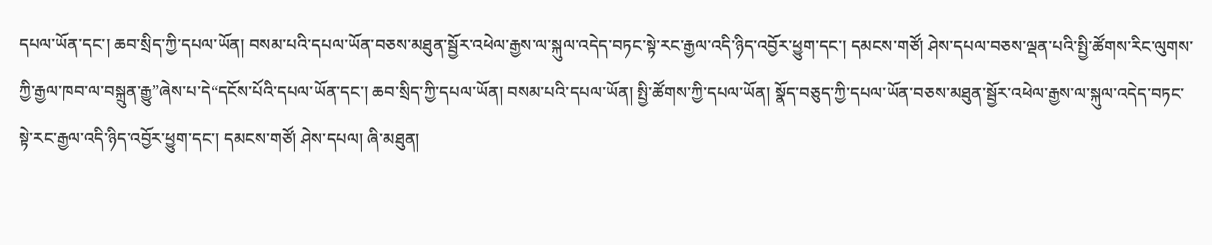དཔལ་ཡོན་དང་། ཆབ་སྲིད་ཀྱི་དཔལ་ཡོན། བསམ་པའི་དཔལ་ཡོན་བཅས་མཐུན་སྦྱོར་འཕེལ་རྒྱས་ལ་སྐུལ་འདེད་བཏང་སྟེ་རང་རྒྱལ་འདི་ཉིད་འབྱོར་ཕྱུག་དང་། དམངས་གཙོ། ཤེས་དཔལ་བཅས་ལྡན་པའི་སྤྱི་ཚོགས་རིང་ལུགས་ཀྱི་རྒྱལ་ཁབ་ལ་བསྐྲུན་རྒྱུ”ཞེས་པ་དེ“དངོས་པོའི་དཔལ་ཡོན་དང་། ཆབ་སྲིད་ཀྱི་དཔལ་ཡོན། བསམ་པའི་དཔལ་ཡོན། སྤྱི་ཚོགས་ཀྱི་དཔལ་ཡོན། སྣོད་བཅུད་ཀྱི་དཔལ་ཡོན་བཅས་མཐུན་སྦྱོར་འཕེལ་རྒྱས་ལ་སྐུལ་འདེད་བཏང་སྟེ་རང་རྒྱལ་འདི་ཉིད་འབྱོར་ཕྱུག་དང་། དམངས་གཙོ། ཤེས་དཔལ། ཞི་མཐུན།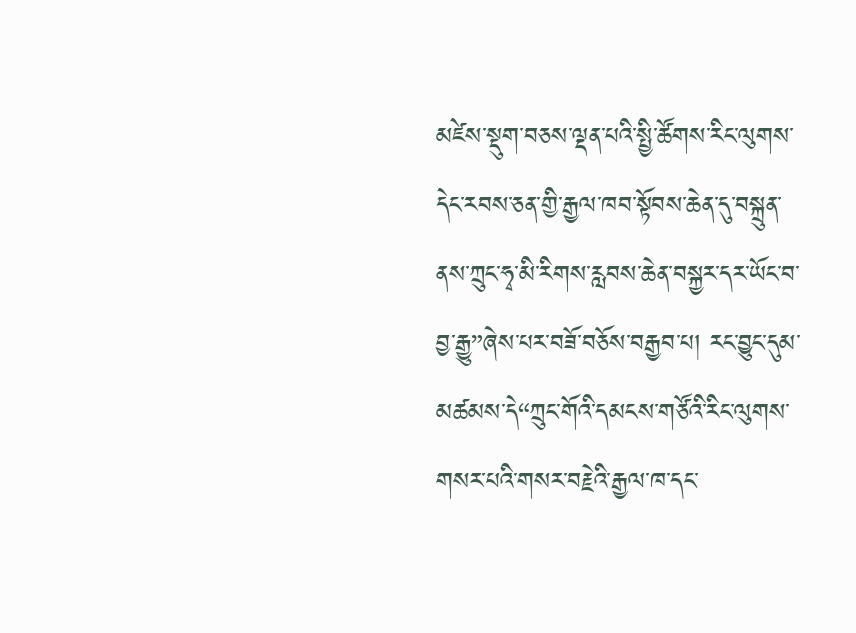མཛེས་སྡུག་བཅས་ལྡན་པའི་སྤྱི་ཚོགས་རིང་ལུགས་དེང་རབས་ཅན་གྱི་རྒྱལ་ཁབ་སྟོབས་ཆེན་དུ་བསྐྲུན་ནས་ཀྲུང་ཧྭ་མི་རིགས་རླབས་ཆེན་བསྐྱར་དར་ཡོང་བ་བྱ་རྒྱུ”ཞེས་པར་བཟོ་བཅོས་བརྒྱབ་པ། རང་བྱུང་དུམ་མཚམས་དེ“ཀྲུང་གོའི་དམངས་གཙོའི་རིང་ལུགས་གསར་པའི་གསར་བརྗེའི་རྒྱལ་ཁ་དང་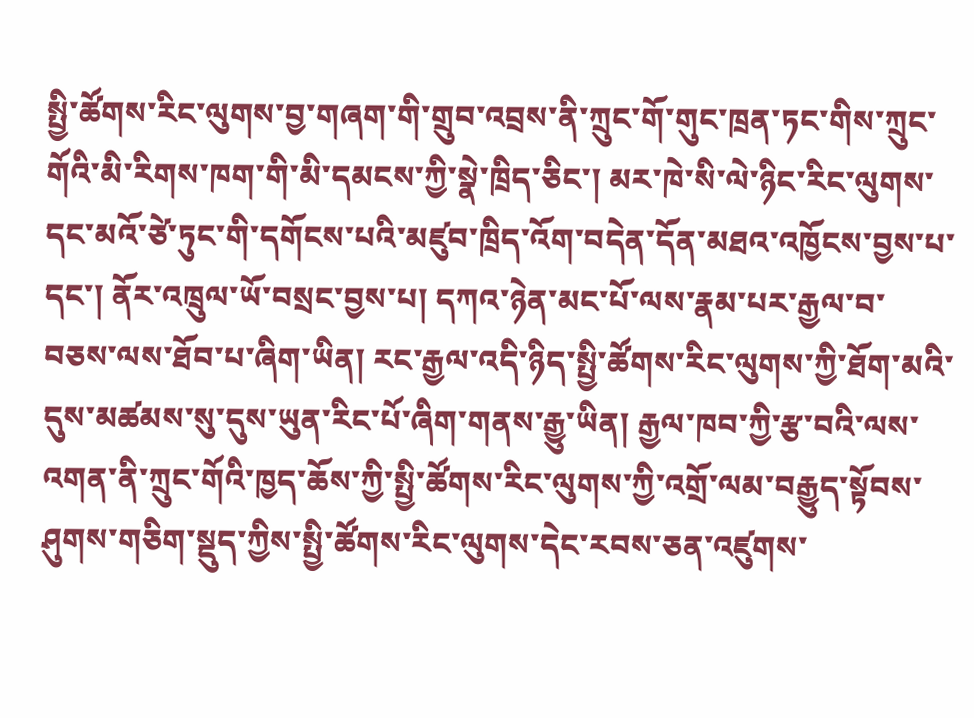སྤྱི་ཚོགས་རིང་ལུགས་བྱ་གཞག་གི་གྲུབ་འབྲས་ནི་ཀྲུང་གོ་གུང་ཁྲན་ཏང་གིས་ཀྲུང་གོའི་མི་རིགས་ཁག་གི་མི་དམངས་ཀྱི་སྣེ་ཁྲིད་ཅིང་། མར་ཁེ་སི་ལེ་ཉིང་རིང་ལུགས་དང་མའོ་ཙེ་ཏུང་གི་དགོངས་པའི་མཛུབ་ཁྲིད་འོག་བདེན་དོན་མཐའ་འཁྱོངས་བྱས་པ་དང་། ནོར་འཁྲུལ་ཡོ་བསྲང་བྱས་པ། དཀའ་ཉེན་མང་པོ་ལས་རྣམ་པར་རྒྱལ་བ་བཅས་ལས་ཐོབ་པ་ཞིག་ཡིན། རང་རྒྱལ་འདི་ཉིད་སྤྱི་ཚོགས་རིང་ལུགས་ཀྱི་ཐོག་མའི་དུས་མཚམས་སུ་དུས་ཡུན་རིང་པོ་ཞིག་གནས་རྒྱུ་ཡིན། རྒྱལ་ཁབ་ཀྱི་རྩ་བའི་ལས་འགན་ནི་ཀྲུང་གོའི་ཁྱད་ཆོས་ཀྱི་སྤྱི་ཚོགས་རིང་ལུགས་ཀྱི་འགྲོ་ལམ་བརྒྱུད་སྟོབས་ཤུགས་གཅིག་སྡུད་ཀྱིས་སྤྱི་ཚོགས་རིང་ལུགས་དེང་རབས་ཅན་འཛུགས་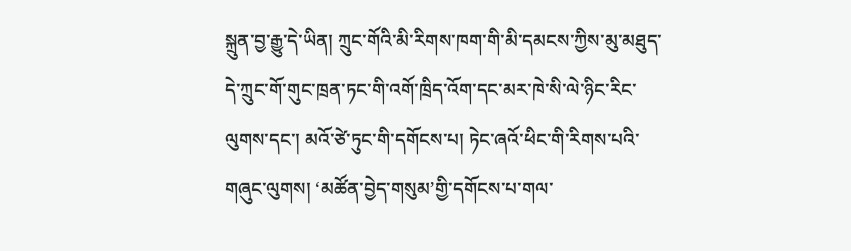སྐྲུན་བྱ་རྒྱུ་དེ་ཡིན། ཀྲུང་གོའི་མི་རིགས་ཁག་གི་མི་དམངས་ཀྱིས་མུ་མཐུད་དེ་ཀྲུང་གོ་གུང་ཁྲན་ཏང་གི་འགོ་ཁྲིད་འོག་དང་མར་ཁེ་སི་ལེ་ཉིང་རིང་ལུགས་དང་། མའོ་ཙེ་ཏུང་གི་དགོངས་པ། ཏེང་ཞའོ་ཕིང་གི་རིགས་པའི་གཞུང་ལུགས། ‘མཚོན་བྱེད་གསུམ’གྱི་དགོངས་པ་གལ་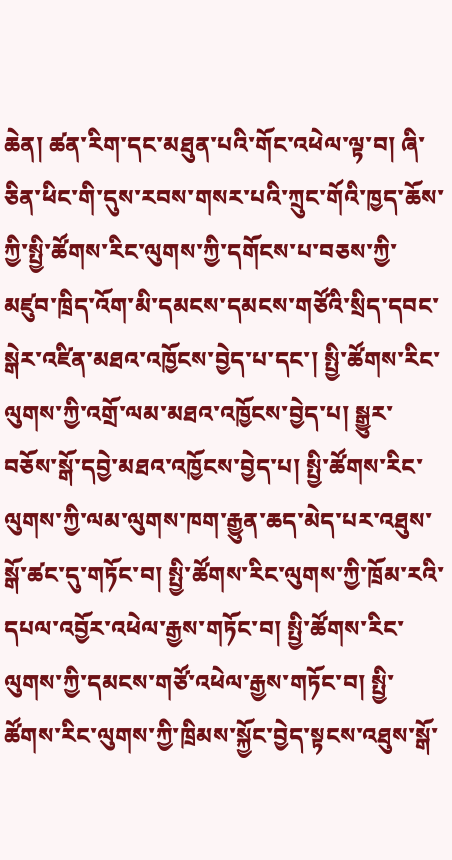ཆེན། ཚན་རིག་དང་མཐུན་པའི་གོང་འཕེལ་ལྟ་བ། ཞི་ཅིན་ཕིང་གི་དུས་རབས་གསར་པའི་ཀྲུང་གོའི་ཁྱད་ཆོས་ཀྱི་སྤྱི་ཚོགས་རིང་ལུགས་ཀྱི་དགོངས་པ་བཅས་ཀྱི་མཛུབ་ཁྲིད་འོག་མི་དམངས་དམངས་གཙོའི་སྲིད་དབང་སྒེར་འཛིན་མཐའ་འཁྱོངས་བྱེད་པ་དང་། སྤྱི་ཚོགས་རིང་ལུགས་ཀྱི་འགྲོ་ལམ་མཐའ་འཁྱོངས་བྱེད་པ། སྒྱུར་བཅོས་སྒོ་དབྱེ་མཐའ་འཁྱོངས་བྱེད་པ། སྤྱི་ཚོགས་རིང་ལུགས་ཀྱི་ལམ་ལུགས་ཁག་རྒྱུན་ཆད་མེད་པར་འཐུས་སྒོ་ཚང་དུ་གཏོང་བ། སྤྱི་ཚོགས་རིང་ལུགས་ཀྱི་ཁྲོམ་རའི་དཔལ་འབྱོར་འཕེལ་རྒྱས་གཏོང་བ། སྤྱི་ཚོགས་རིང་ལུགས་ཀྱི་དམངས་གཙོ་འཕེལ་རྒྱས་གཏོང་བ། སྤྱི་ཚོགས་རིང་ལུགས་ཀྱི་ཁྲིམས་སྐྱོང་བྱེད་སྟངས་འཐུས་སྒོ་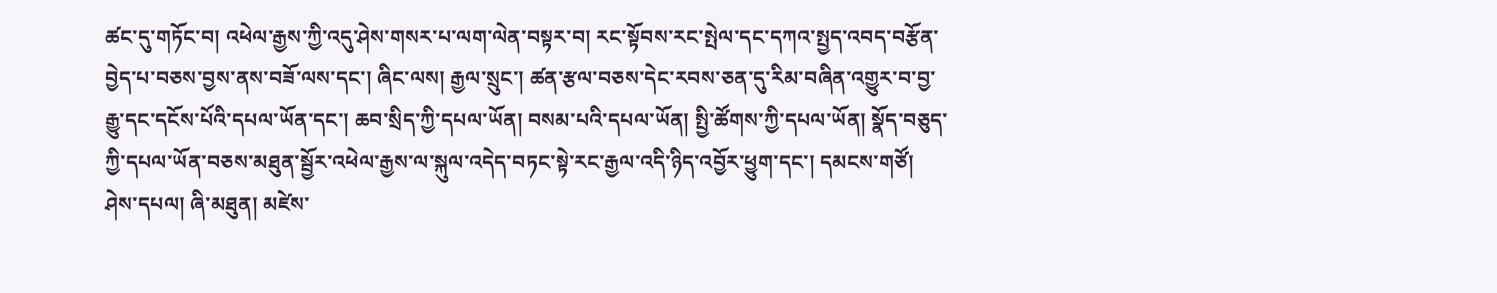ཚང་དུ་གཏོང་བ། འཕེལ་རྒྱས་ཀྱི་འདུ་ཤེས་གསར་པ་ལག་ལེན་བསྟར་བ། རང་སྟོབས་རང་སྤེལ་དང་དཀའ་སྤྱད་འབད་བརྩོན་བྱེད་པ་བཅས་བྱས་ནས་བཟོ་ལས་དང་། ཞིང་ལས། རྒྱལ་སྲུང་། ཚན་རྩལ་བཅས་དེང་རབས་ཅན་དུ་རིམ་བཞིན་འགྱུར་བ་བྱ་རྒྱུ་དང་དངོས་པོའི་དཔལ་ཡོན་དང་། ཆབ་སྲིད་ཀྱི་དཔལ་ཡོན། བསམ་པའི་དཔལ་ཡོན། སྤྱི་ཚོགས་ཀྱི་དཔལ་ཡོན། སྣོད་བཅུད་ཀྱི་དཔལ་ཡོན་བཅས་མཐུན་སྦྱོར་འཕེལ་རྒྱས་ལ་སྐུལ་འདེད་བཏང་སྟེ་རང་རྒྱལ་འདི་ཉིད་འབྱོར་ཕྱུག་དང་། དམངས་གཙོ། ཤེས་དཔལ། ཞི་མཐུན། མཛེས་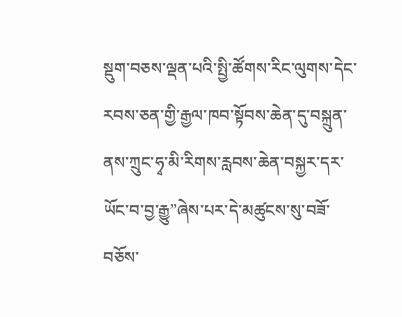སྡུག་བཅས་ལྡན་པའི་སྤྱི་ཚོགས་རིང་ལུགས་དེང་རབས་ཅན་གྱི་རྒྱལ་ཁབ་སྟོབས་ཆེན་དུ་བསྐྲུན་ནས་ཀྲུང་ཧྭ་མི་རིགས་རླབས་ཆེན་བསྐྱར་དར་ཡོང་བ་བྱ་རྒྱུ”ཞེས་པར་དེ་མཚུངས་སུ་བཟོ་བཅོས་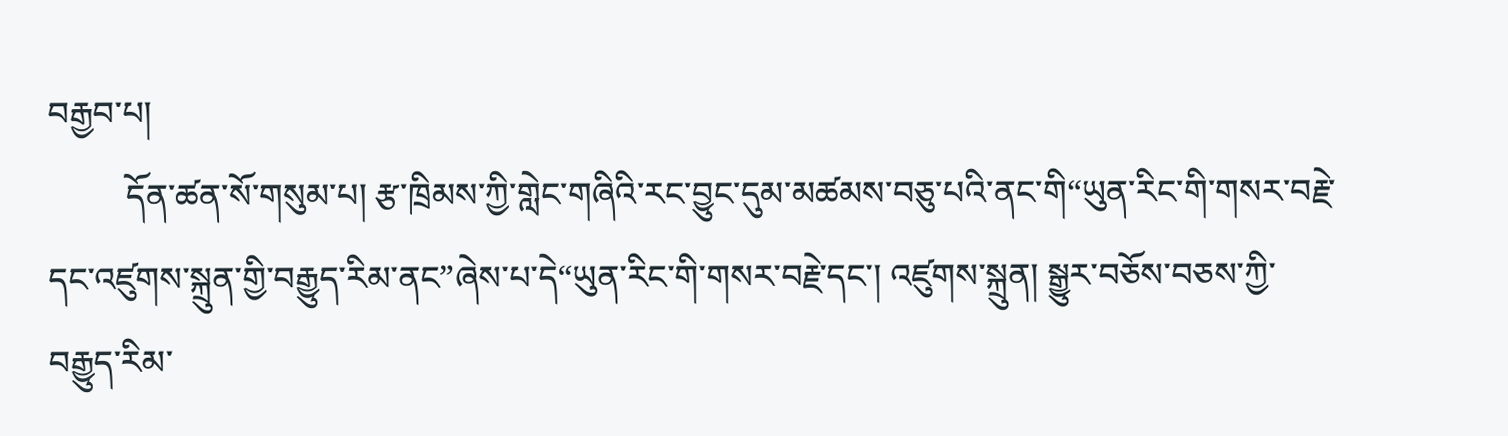བརྒྱབ་པ།
         དོན་ཚན་སོ་གསུམ་པ། རྩ་ཁྲིམས་ཀྱི་གླེང་གཞིའི་རང་བྱུང་དུམ་མཚམས་བཅུ་པའི་ནང་གི“ཡུན་རིང་གི་གསར་བརྗེ་དང་འཛུགས་སྐྲུན་གྱི་བརྒྱུད་རིམ་ནང”ཞེས་པ་དེ“ཡུན་རིང་གི་གསར་བརྗེ་དང་། འཛུགས་སྐྲུན། སྒྱུར་བཅོས་བཅས་ཀྱི་བརྒྱུད་རིམ་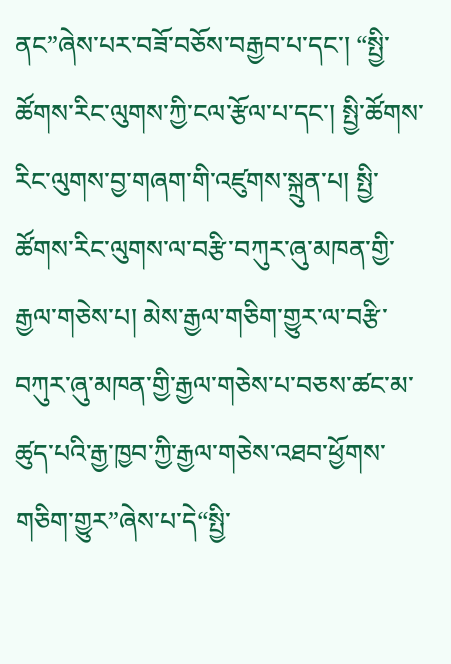ནང”ཞེས་པར་བཟོ་བཅོས་བརྒྱབ་པ་དང་། “སྤྱི་ཚོགས་རིང་ལུགས་ཀྱི་ངལ་རྩོལ་པ་དང་། སྤྱི་ཚོགས་རིང་ལུགས་བྱ་གཞག་གི་འཛུགས་སྐྲུན་པ། སྤྱི་ཚོགས་རིང་ལུགས་ལ་བརྩི་བཀུར་ཞུ་མཁན་གྱི་རྒྱལ་གཅེས་པ། མེས་རྒྱལ་གཅིག་གྱུར་ལ་བརྩི་བཀུར་ཞུ་མཁན་གྱི་རྒྱལ་གཅེས་པ་བཅས་ཚང་མ་ཚུད་པའི་རྒྱ་ཁྱབ་ཀྱི་རྒྱལ་གཅེས་འཐབ་ཕྱོགས་གཅིག་གྱུར”ཞེས་པ་དེ“སྤྱི་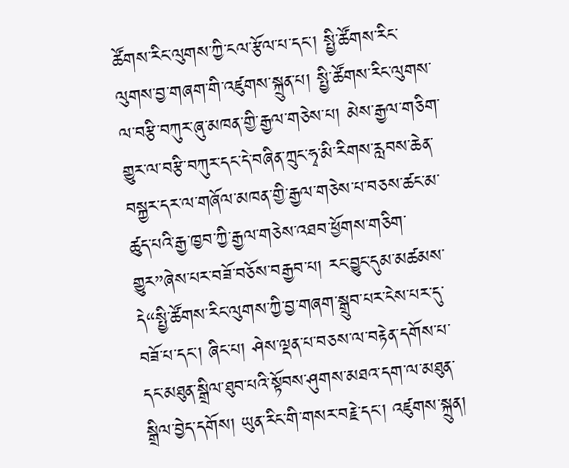ཚོགས་རིང་ལུགས་ཀྱི་ངལ་རྩོལ་པ་དང་། སྤྱི་ཚོགས་རིང་ལུགས་བྱ་གཞག་གི་འཛུགས་སྐྲུན་པ། སྤྱི་ཚོགས་རིང་ལུགས་ལ་བརྩི་བཀུར་ཞུ་མཁན་གྱི་རྒྱལ་གཅེས་པ། མེས་རྒྱལ་གཅིག་གྱུར་ལ་བརྩི་བཀུར་དང་དེ་བཞིན་ཀྲུང་ཧྭ་མི་རིགས་རླབས་ཆེན་བསྐྱར་དར་ལ་གཞོལ་མཁན་གྱི་རྒྱལ་གཅེས་པ་བཅས་ཚང་མ་ཚུད་པའི་རྒྱ་ཁྱབ་ཀྱི་རྒྱལ་གཅེས་འཐབ་ཕྱོགས་གཅིག་གྱུར”ཞེས་པར་བཟོ་བཅོས་བརྒྱབ་པ། རང་བྱུང་དུམ་མཚམས་དེ“སྤྱི་ཚོགས་རིང་ལུགས་ཀྱི་བྱ་གཞག་སྒྲུབ་པར་ངེས་པར་དུ་བཟོ་པ་དང་། ཞིང་པ། ཤེས་ལྡན་པ་བཅས་ལ་བརྟེན་དགོས་པ་དང་མཐུན་སྒྲིལ་ཐུབ་པའི་སྟོབས་ཤུགས་མཐའ་དག་ལ་མཐུན་སྒྲིལ་བྱེད་དགོས། ཡུན་རིང་གི་གསར་བརྗེ་དང་། འཛུགས་སྐྲུན།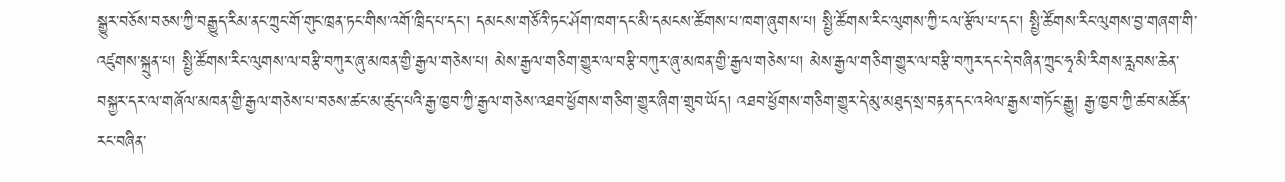སྒྱུར་བཅོས་བཅས་ཀྱི་བརྒྱུད་རིམ་ནང་ཀྲུང་གོ་གུང་ཁྲན་ཏང་གིས་འགོ་ཁྲིད་པ་དང་། དམངས་གཙོའི་ཏང་ཤོག་ཁག་དང་མི་དམངས་ཚོགས་པ་ཁག་ཞུགས་པ། སྤྱི་ཚོགས་རིང་ལུགས་ཀྱི་ངལ་རྩོལ་པ་དང་། སྤྱི་ཚོགས་རིང་ལུགས་བྱ་གཞག་གི་འཛུགས་སྐྲུན་པ། སྤྱི་ཚོགས་རིང་ལུགས་ལ་བརྩི་བཀུར་ཞུ་མཁན་གྱི་རྒྱལ་གཅེས་པ། མེས་རྒྱལ་གཅིག་གྱུར་ལ་བརྩི་བཀུར་ཞུ་མཁན་གྱི་རྒྱལ་གཅེས་པ། མེས་རྒྱལ་གཅིག་གྱུར་ལ་བརྩི་བཀུར་དང་དེ་བཞིན་ཀྲུང་ཧྭ་མི་རིགས་རླབས་ཆེན་བསྐྱར་དར་ལ་གཞོལ་མཁན་གྱི་རྒྱལ་གཅེས་པ་བཅས་ཚང་མ་ཚུད་པའི་རྒྱ་ཁྱབ་ཀྱི་རྒྱལ་གཅེས་འཐབ་ཕྱོགས་གཅིག་གྱུར་ཞིག་གྲུབ་ཡོད། འཐབ་ཕྱོགས་གཅིག་གྱུར་དེ་མུ་མཐུད་སྲ་བརྟན་དང་འཕེལ་རྒྱས་གཏོང་རྒྱུ། རྒྱ་ཁྱབ་ཀྱི་ཚབ་མཚོན་རང་བཞིན་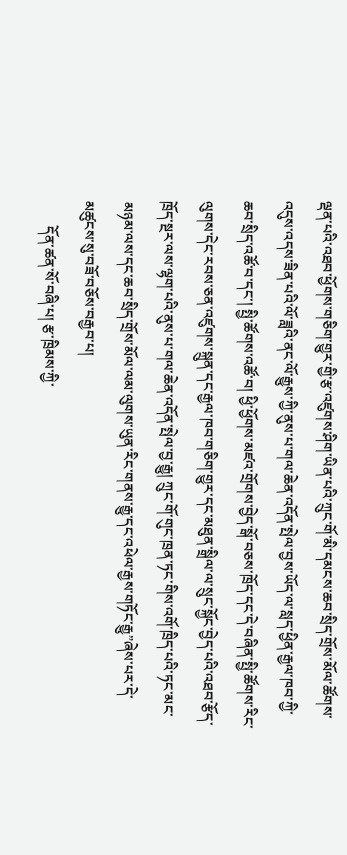ལྡན་པའི་འཐབ་ཕྱོགས་གཅིག་གྱུར་གྱི་རྩ་འཛུགས་ཤིག་ཡིན་པའི་ཀྲུང་གོ་མི་དམངས་ཆབ་སྲིད་གྲོས་མོལ་ཚོགས་འདུས་འདས་ཟིན་པའི་ལོ་ཟླའི་ནང་ལོ་རྒྱུས་ཀྱི་ནུས་པ་གལ་ཆེན་འདོན་སྤེལ་བྱས་ཡོད་ལ་སླད་ཕྱིན་རྒྱལ་ཁབ་ཀྱི་ཆབ་སྲིད་འཚོ་བ་དང་། སྤྱི་ཚོགས་འཚོ་བ། ཕྱི་ཕྱོགས་མཛའ་གྲོགས་བྱེད་སྒོ་བཅས་ཁྲོད་དང་དེ་བཞིན་སྤྱི་ཚོགས་རིང་ལུགས་དེང་རབས་ཅན་འཛུགས་སྐྲུན་དང་རྒྱལ་ཁབ་གཅིག་གྱུར་དང་མཐུན་སྒྲིལ་ལ་སྲུང་སྐྱོང་བྱེད་པའི་འཐབ་རྩོད་ཁྲོད་སྔར་ལས་ལྷག་པའི་ནུས་པ་གལ་ཆེན་འདོན་སྤེལ་བྱ་རྒྱུ། ཀྲུང་གོ་གུང་ཁྲན་ཏང་གིས་འགོ་ཁྲིད་པའི་ཏང་མང་མཉམ་ལས་དང་ཆབ་སྲིད་གྲོས་མོལ་ལམ་ལུགས་ཡུན་རིང་གནས་རྒྱུ་དང་འཕེལ་རྒྱས་གཏོང་རྒྱུ”ཞེས་པར་དེ་མཚུངས་སུ་བཟོ་བཅོས་བརྒྱབ་པ།
       དོན་ཚན་སོ་བཞི་པ། རྩ་ཁྲིམས་ཀྱི་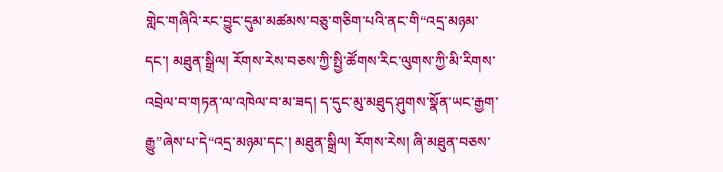གླེང་གཞིའི་རང་བྱུང་དུམ་མཚམས་བཅུ་གཅིག་པའི་ནང་གི“འདྲ་མཉམ་དང་། མཐུན་སྒྲིལ། རོགས་རེས་བཅས་ཀྱི་སྤྱི་ཚོགས་རིང་ལུགས་ཀྱི་མི་རིགས་འབྲེལ་བ་གཏན་ལ་འཁེལ་བ་མ་ཟད། ད་དུང་མུ་མཐུད་ཤུགས་སྣོན་ཡང་རྒྱག་རྒྱུ”ཞེས་པ་དེ“འདྲ་མཉམ་དང་། མཐུན་སྒྲིལ། རོགས་རེས། ཞི་མཐུན་བཅས་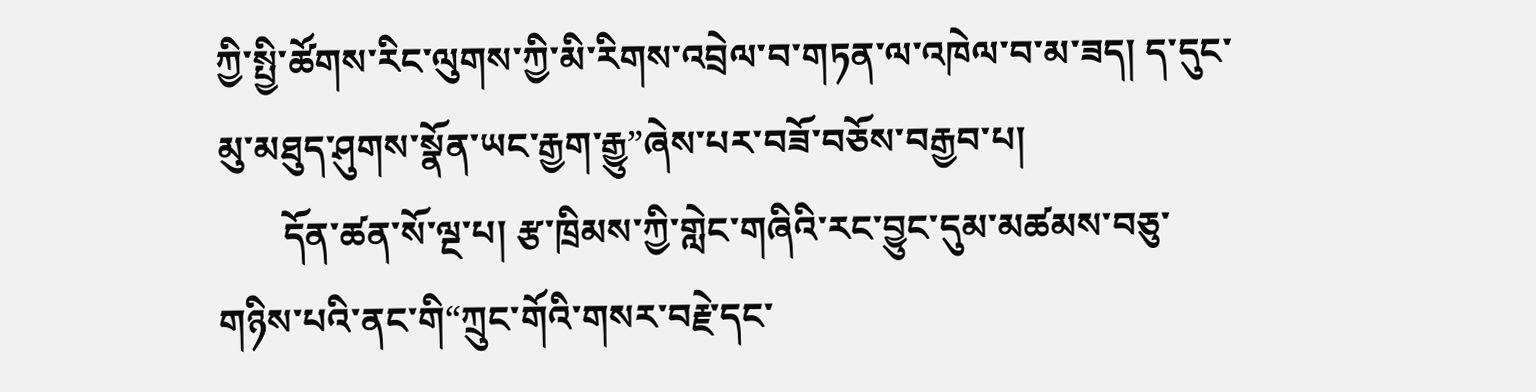ཀྱི་སྤྱི་ཚོགས་རིང་ལུགས་ཀྱི་མི་རིགས་འབྲེལ་བ་གཏན་ལ་འཁེལ་བ་མ་ཟད། ད་དུང་མུ་མཐུད་ཤུགས་སྣོན་ཡང་རྒྱག་རྒྱུ”ཞེས་པར་བཟོ་བཅོས་བརྒྱབ་པ།
       དོན་ཚན་སོ་ལྔ་པ། རྩ་ཁྲིམས་ཀྱི་གླེང་གཞིའི་རང་བྱུང་དུམ་མཚམས་བཅུ་གཉིས་པའི་ནང་གི“ཀྲུང་གོའི་གསར་བརྗེ་དང་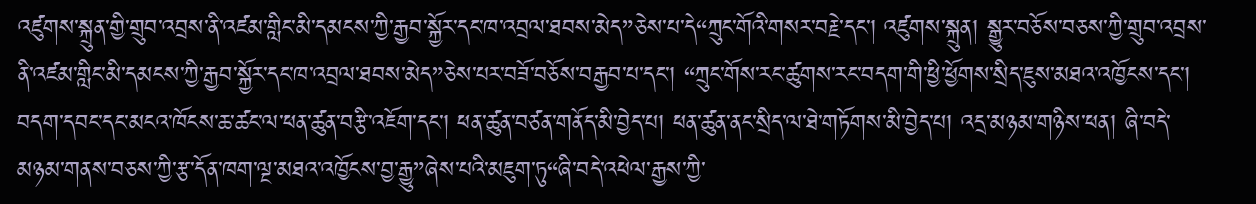འཛུགས་སྐྲུན་གྱི་གྲུབ་འབྲས་ནི་འཛམ་གླིང་མི་དམངས་ཀྱི་རྒྱབ་སྐྱོར་དང་ཁ་འབྲལ་ཐབས་མེད”ཅེས་པ་དེ“ཀྲུང་གོའི་གསར་བརྗེ་དང་། འཛུགས་སྐྲུན། སྒྱུར་བཅོས་བཅས་ཀྱི་གྲུབ་འབྲས་ནི་འཛམ་གླིང་མི་དམངས་ཀྱི་རྒྱབ་སྐྱོར་དང་ཁ་འབྲལ་ཐབས་མེད”ཅེས་པར་བཟོ་བཅོས་བརྒྱབ་པ་དང་། “ཀྲུང་གོས་རང་ཚུགས་རང་བདག་གི་ཕྱི་ཕྱོགས་སྲིད་ཇུས་མཐའ་འཁྱོངས་དང་། བདག་དབང་དང་མངའ་ཁོངས་ཆ་ཚང་ལ་ཕན་ཚུན་བརྩི་འཇོག་དང་། ཕན་ཚུན་བཙན་གནོད་མི་བྱེད་པ། ཕན་ཚུན་ནང་སྲིད་ལ་ཐེ་གཏོགས་མི་བྱེད་པ། འདྲ་མཉམ་གཉིས་ཕན། ཞི་བདེ་མཉམ་གནས་བཅས་ཀྱི་རྩ་དོན་ཁག་ལྔ་མཐའ་འཁྱོངས་བྱ་རྒྱུ”ཞེས་པའི་མཇུག་ཏུ“ཞི་བདེ་འཕེལ་རྒྱས་ཀྱི་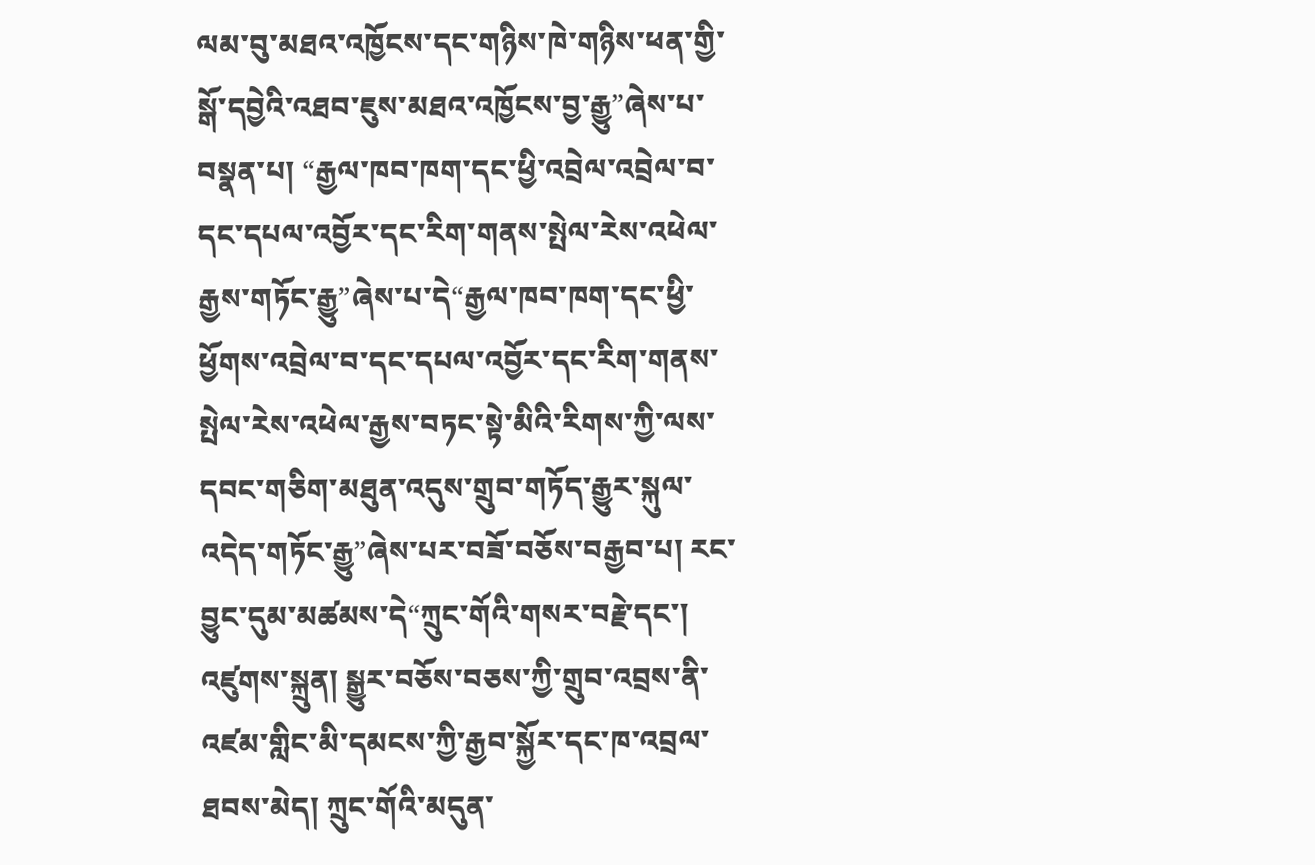ལམ་བུ་མཐའ་འཁྱོངས་དང་གཉིས་ཁེ་གཉིས་ཕན་གྱི་སྒོ་དབྱེའི་འཐབ་ཇུས་མཐའ་འཁྱོངས་བྱ་རྒྱུ”ཞེས་པ་བསྣན་པ། “རྒྱལ་ཁབ་ཁག་དང་ཕྱི་འབྲེལ་འབྲེལ་བ་དང་དཔལ་འབྱོར་དང་རིག་གནས་སྤེལ་རེས་འཕེལ་རྒྱས་གཏོང་རྒྱུ”ཞེས་པ་དེ“རྒྱལ་ཁབ་ཁག་དང་ཕྱི་ཕྱོགས་འབྲེལ་བ་དང་དཔལ་འབྱོར་དང་རིག་གནས་སྤེལ་རེས་འཕེལ་རྒྱས་བཏང་སྟེ་མིའི་རིགས་ཀྱི་ལས་དབང་གཅིག་མཐུན་འདུས་གྲུབ་གཏོད་རྒྱུར་སྐུལ་འདེད་གཏོང་རྒྱུ”ཞེས་པར་བཟོ་བཅོས་བརྒྱབ་པ། རང་བྱུང་དུམ་མཚམས་དེ“ཀྲུང་གོའི་གསར་བརྗེ་དང་། འཛུགས་སྐྲུན། སྒྱུར་བཅོས་བཅས་ཀྱི་གྲུབ་འབྲས་ནི་འཛམ་གླིང་མི་དམངས་ཀྱི་རྒྱབ་སྐྱོར་དང་ཁ་འབྲལ་ཐབས་མེད། ཀྲུང་གོའི་མདུན་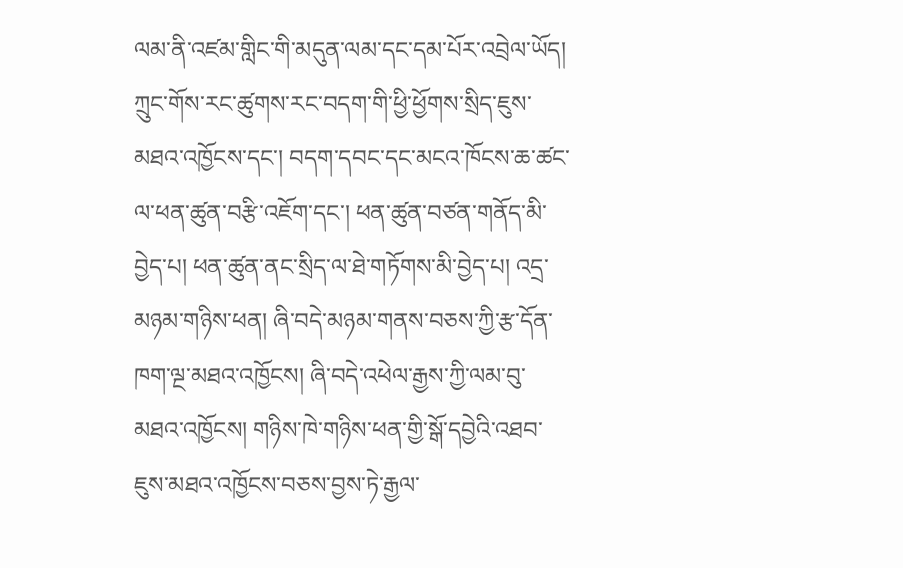ལམ་ནི་འཛམ་གླིང་གི་མདུན་ལམ་དང་དམ་པོར་འབྲེལ་ཡོད། ཀྲུང་གོས་རང་ཚུགས་རང་བདག་གི་ཕྱི་ཕྱོགས་སྲིད་ཇུས་མཐའ་འཁྱོངས་དང་། བདག་དབང་དང་མངའ་ཁོངས་ཆ་ཚང་ལ་ཕན་ཚུན་བརྩི་འཇོག་དང་། ཕན་ཚུན་བཙན་གནོད་མི་བྱེད་པ། ཕན་ཚུན་ནང་སྲིད་ལ་ཐེ་གཏོགས་མི་བྱེད་པ། འདྲ་མཉམ་གཉིས་ཕན། ཞི་བདེ་མཉམ་གནས་བཅས་ཀྱི་རྩ་དོན་ཁག་ལྔ་མཐའ་འཁྱོངས། ཞི་བདེ་འཕེལ་རྒྱས་ཀྱི་ལམ་བུ་མཐའ་འཁྱོངས། གཉིས་ཁེ་གཉིས་ཕན་གྱི་སྒོ་དབྱེའི་འཐབ་ཇུས་མཐའ་འཁྱོངས་བཅས་བྱས་ཏེ་རྒྱལ་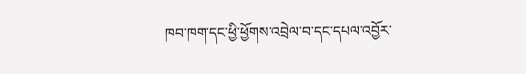ཁབ་ཁག་དང་ཕྱི་ཕྱོགས་འབྲེལ་བ་དང་དཔལ་འབྱོར་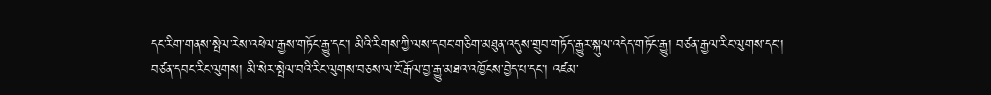དང་རིག་གནས་སྤེལ་རེས་འཕེལ་རྒྱས་གཏོང་རྒྱུ་དང་། མིའི་རིགས་ཀྱི་ལས་དབང་གཅིག་མཐུན་འདུས་གྲུབ་གཏོད་རྒྱུར་སྐུལ་འདེད་གཏོང་རྒྱུ། བཙན་རྒྱལ་རིང་ལུགས་དང་། བཙན་དབང་རིང་ལུགས། མི་སེར་སྤེལ་བའི་རིང་ལུགས་བཅས་ལ་ངོ་རྒོལ་བྱ་རྒྱུ་མཐའ་འཁྱོངས་བྱེད་པ་དང་། འཛམ་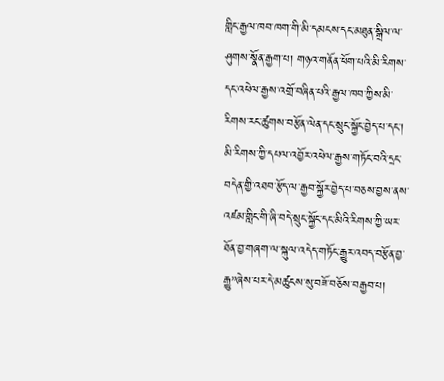གླིང་རྒྱལ་ཁབ་ཁག་གི་མི་དམངས་དང་མཐུན་སྒྲིལ་ལ་ཤུགས་སྣོན་རྒྱག་པ། གཉའ་གནོན་ཕོག་པའི་མི་རིགས་དང་འཕེལ་རྒྱས་འགྲོ་བཞིན་པའི་རྒྱལ་ཁབ་ཀྱིས་མི་རིགས་རང་ཚུགས་བརྩོན་ལེན་དང་སྲུང་སྐྱོང་བྱེད་པ་དང་། མི་རིགས་ཀྱི་དཔལ་འབྱོར་འཕེལ་རྒྱས་གཏོང་བའི་དྲང་བདེན་གྱི་འཐབ་རྩོད་ལ་རྒྱབ་སྐྱོར་བྱེད་པ་བཅས་བྱས་ནས་འཛམ་གླིང་གི་ཞི་བདེ་སྲུང་སྐྱོང་དང་མིའི་རིགས་ཀྱི་ཡར་ཐོན་བྱ་གཞག་ལ་སྐུལ་འདེད་གཏོང་རྒྱུར་འབད་བརྩོན་བྱ་རྒྱུ”ཞེས་པར་དེ་མཚུངས་སུ་བཟོ་བཅོས་བརྒྱབ་པ།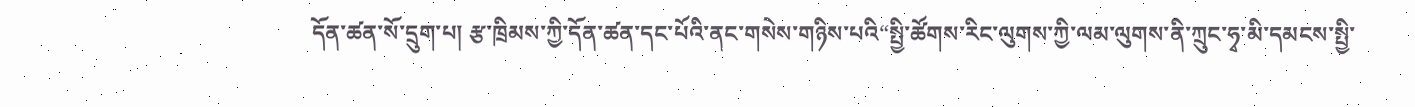དོན་ཚན་སོ་དྲུག་པ། རྩ་ཁྲིམས་ཀྱི་དོན་ཚན་དང་པོའི་ནང་གསེས་གཉིས་པའི“སྤྱི་ཚོགས་རིང་ལུགས་ཀྱི་ལམ་ལུགས་ནི་ཀྲུང་ཧྭ་མི་དམངས་སྤྱི་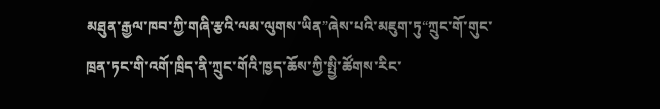མཐུན་རྒྱལ་ཁབ་ཀྱི་གཞི་རྩའི་ལམ་ལུགས་ཡིན”ཞེས་པའི་མཇུག་ཏུ“ཀྲུང་གོ་གུང་ཁྲན་ཏང་གི་འགོ་ཁྲིད་ནི་ཀྲུང་གོའི་ཁྱད་ཆོས་ཀྱི་སྤྱི་ཚོགས་རིང་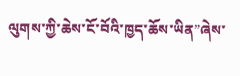ལུགས་ཀྱི་ཆེས་ངོ་བོའི་ཁྱད་ཆོས་ཡིན”ཞེས་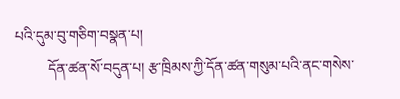པའི་དུམ་བུ་གཅིག་བསྣན་པ།
         དོན་ཚན་སོ་བདུན་པ། རྩ་ཁྲིམས་ཀྱི་དོན་ཚན་གསུམ་པའི་ནང་གསེས་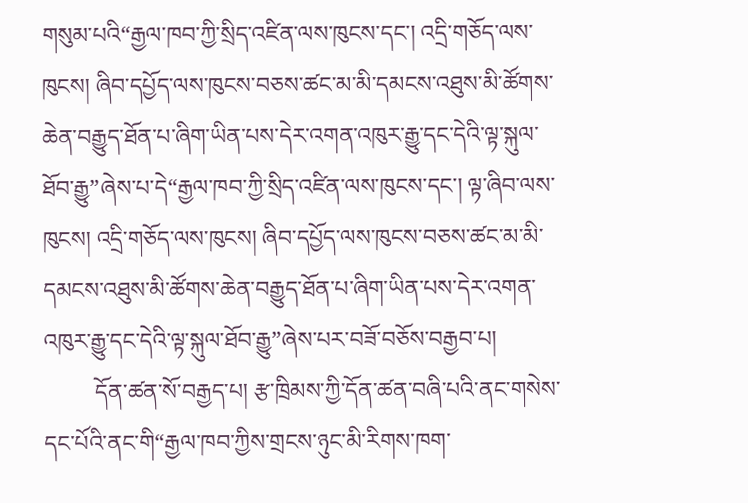གསུམ་པའི“རྒྱལ་ཁབ་ཀྱི་སྲིད་འཛིན་ལས་ཁུངས་དང་། འདྲི་གཅོད་ལས་ཁུངས། ཞིབ་དཔྱོད་ལས་ཁུངས་བཅས་ཚང་མ་མི་དམངས་འཐུས་མི་ཚོགས་ཆེན་བརྒྱུད་ཐོན་པ་ཞིག་ཡིན་པས་དེར་འགན་འཁུར་རྒྱུ་དང་དེའི་ལྟ་སྐུལ་ཐོབ་རྒྱུ”ཞེས་པ་དེ“རྒྱལ་ཁབ་ཀྱི་སྲིད་འཛིན་ལས་ཁུངས་དང་། ལྟ་ཞིབ་ལས་ཁུངས། འདྲི་གཅོད་ལས་ཁུངས། ཞིབ་དཔྱོད་ལས་ཁུངས་བཅས་ཚང་མ་མི་དམངས་འཐུས་མི་ཚོགས་ཆེན་བརྒྱུད་ཐོན་པ་ཞིག་ཡིན་པས་དེར་འགན་འཁུར་རྒྱུ་དང་དེའི་ལྟ་སྐུལ་ཐོབ་རྒྱུ”ཞེས་པར་བཟོ་བཅོས་བརྒྱབ་པ།
         དོན་ཚན་སོ་བརྒྱད་པ། རྩ་ཁྲིམས་ཀྱི་དོན་ཚན་བཞི་པའི་ནང་གསེས་དང་པོའི་ནང་གི“རྒྱལ་ཁབ་ཀྱིས་གྲངས་ཉུང་མི་རིགས་ཁག་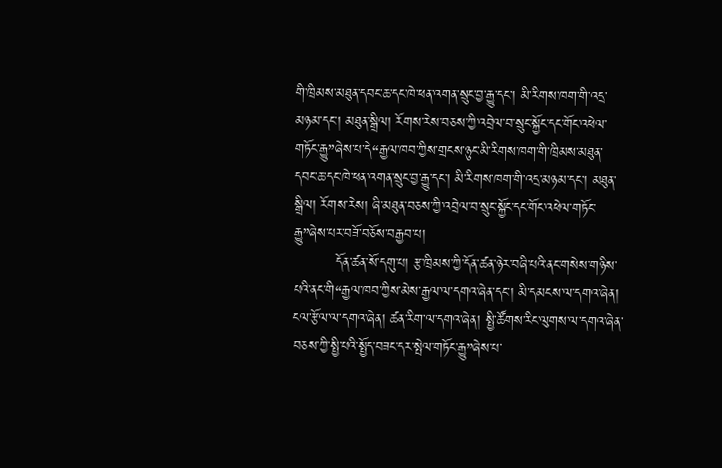གི་ཁྲིམས་མཐུན་དབང་ཆ་དང་ཁེ་ཕན་འགན་སྲུང་བྱ་རྒྱུ་དང་། མི་རིགས་ཁག་གི་འདྲ་མཉམ་དང་། མཐུན་སྒྲིལ། རོགས་རེས་བཅས་ཀྱི་འབྲེལ་བ་སྲུང་སྐྱོང་དང་གོང་འཕེལ་གཏོང་རྒྱུ”ཞེས་པ་དེ“རྒྱལ་ཁབ་ཀྱིས་གྲངས་ཉུང་མི་རིགས་ཁག་གི་ཁྲིམས་མཐུན་དབང་ཆ་དང་ཁེ་ཕན་འགན་སྲུང་བྱ་རྒྱུ་དང་། མི་རིགས་ཁག་གི་འདྲ་མཉམ་དང་། མཐུན་སྒྲིལ། རོགས་རེས། ཞི་མཐུན་བཅས་ཀྱི་འབྲེལ་བ་སྲུང་སྐྱོང་དང་གོང་འཕེལ་གཏོང་རྒྱུ”ཞེས་པར་བཟོ་བཅོས་བརྒྱབ་པ།
         དོན་ཚན་སོ་དགུ་པ། རྩ་ཁྲིམས་ཀྱི་དོན་ཚན་ཉེར་བཞི་པའི་ནང་གསེས་གཉིས་པའི་ནང་གི“རྒྱལ་ཁབ་ཀྱིས་མེས་རྒྱལ་ལ་དགའ་ཞེན་དང་། མི་དམངས་ལ་དགའ་ཞེན། ངལ་རྩོལ་ལ་དགའ་ཞེན། ཚན་རིག་ལ་དགའ་ཞེན། སྤྱི་ཚོགས་རིང་ལུགས་ལ་དགའ་ཞེན་བཅས་ཀྱི་སྤྱི་པའི་སྤྱོད་བཟང་དར་སྤེལ་གཏོང་རྒྱུ”ཞེས་པ་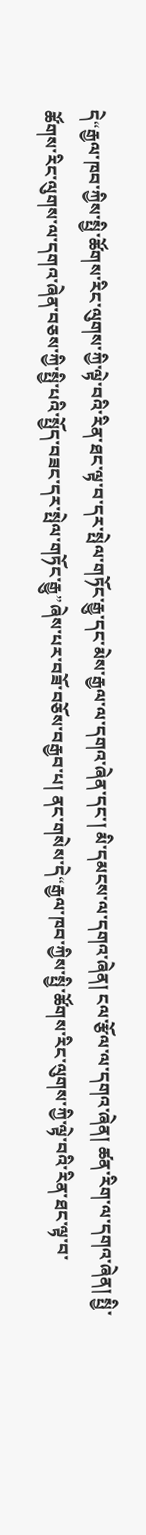དེ“རྒྱལ་ཁབ་ཀྱིས་སྤྱི་ཚོགས་རིང་ལུགས་ཀྱི་ལྟེ་བའི་རིན་ཐང་ལྟ་བ་དར་སྤེལ་གཏོང་རྒྱུ་དང་མེས་རྒྱལ་ལ་དགའ་ཞེན་དང་། མི་དམངས་ལ་དགའ་ཞེན། ངལ་རྩོལ་ལ་དགའ་ཞེན། ཚན་རིག་ལ་དགའ་ཞེན། སྤྱི་ཚོགས་རིང་ལུགས་ལ་དགའ་ཞེན་བཅས་ཀྱི་སྤྱི་པའི་སྤྱོད་བཟང་དར་སྤེལ་གཏོང་རྒྱུ”ཞེས་པར་བཟོ་བཅོས་བརྒྱབ་པ། ནང་གསེས་དེ“རྒྱལ་ཁབ་ཀྱིས་སྤྱི་ཚོགས་རིང་ལུགས་ཀྱི་ལྟེ་བའི་རིན་ཐང་ལྟ་བ་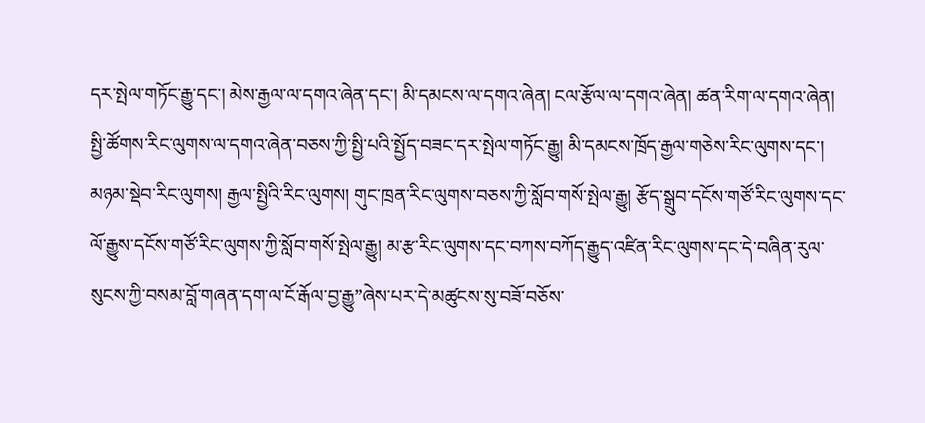དར་སྤེལ་གཏོང་རྒྱུ་དང་། མེས་རྒྱལ་ལ་དགའ་ཞེན་དང་། མི་དམངས་ལ་དགའ་ཞེན། ངལ་རྩོལ་ལ་དགའ་ཞེན། ཚན་རིག་ལ་དགའ་ཞེན། སྤྱི་ཚོགས་རིང་ལུགས་ལ་དགའ་ཞེན་བཅས་ཀྱི་སྤྱི་པའི་སྤྱོད་བཟང་དར་སྤེལ་གཏོང་རྒྱུ། མི་དམངས་ཁྲོད་རྒྱལ་གཅེས་རིང་ལུགས་དང་། མཉམ་སྡེབ་རིང་ལུགས། རྒྱལ་སྤྱིའི་རིང་ལུགས། གུང་ཁྲན་རིང་ལུགས་བཅས་ཀྱི་སློབ་གསོ་སྤེལ་རྒྱུ། རྩོད་སྒྲུབ་དངོས་གཙོ་རིང་ལུགས་དང་ལོ་རྒྱུས་དངོས་གཙོ་རིང་ལུགས་ཀྱི་སློབ་གསོ་སྤེལ་རྒྱུ། མ་རྩ་རིང་ལུགས་དང་བཀས་བཀོད་རྒྱུད་འཛིན་རིང་ལུགས་དང་དེ་བཞིན་རུལ་སུངས་ཀྱི་བསམ་བློ་གཞན་དག་ལ་ངོ་རྒོལ་བྱ་རྒྱུ”ཞེས་པར་དེ་མཚུངས་སུ་བཟོ་བཅོས་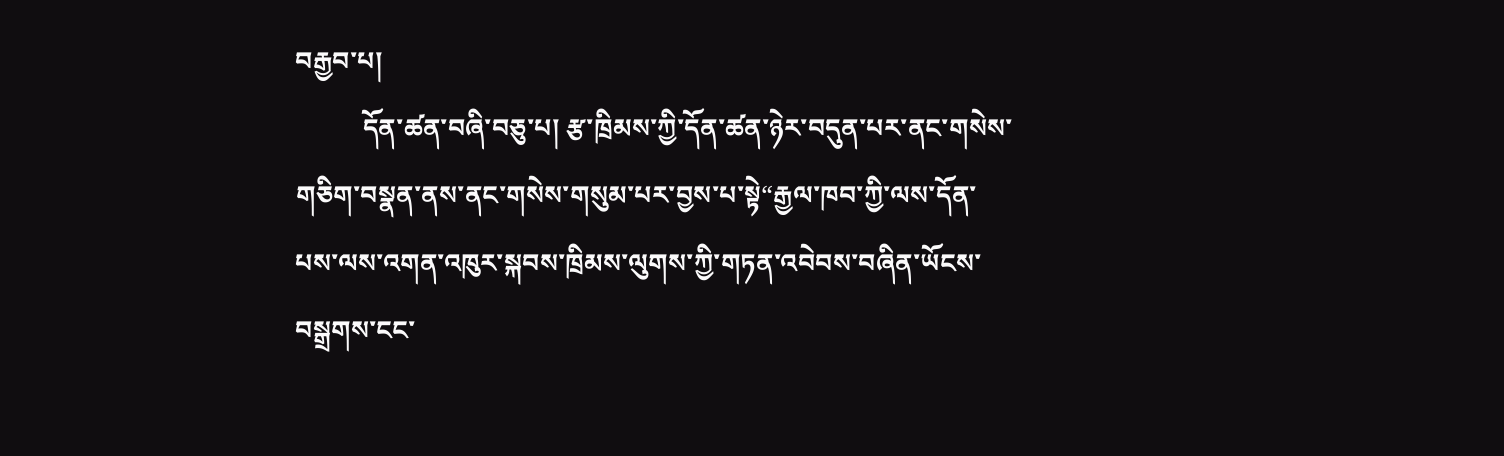བརྒྱབ་པ།
          དོན་ཚན་བཞི་བཅུ་པ། རྩ་ཁྲིམས་ཀྱི་དོན་ཚན་ཉེར་བདུན་པར་ནང་གསེས་གཅིག་བསྣན་ནས་ནང་གསེས་གསུམ་པར་བྱས་པ་སྟེ“རྒྱལ་ཁབ་ཀྱི་ལས་དོན་པས་ལས་འགན་འཁུར་སྐབས་ཁྲིམས་ལུགས་ཀྱི་གཏན་འབེབས་བཞིན་ཡོངས་བསྒྲགས་ངང་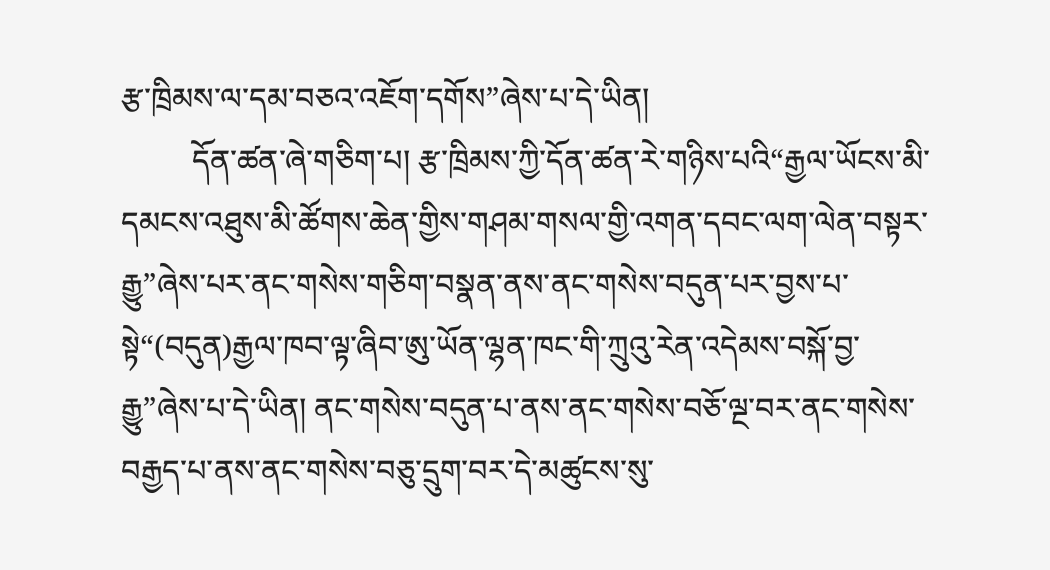རྩ་ཁྲིམས་ལ་དམ་བཅའ་འཇོག་དགོས”ཞེས་པ་དེ་ཡིན།
         དོན་ཚན་ཞེ་གཅིག་པ། རྩ་ཁྲིམས་ཀྱི་དོན་ཚན་རེ་གཉིས་པའི“རྒྱལ་ཡོངས་མི་དམངས་འཐུས་མི་ཚོགས་ཆེན་གྱིས་གཤམ་གསལ་གྱི་འགན་དབང་ལག་ལེན་བསྟར་རྒྱུ”ཞེས་པར་ནང་གསེས་གཅིག་བསྣན་ནས་ནང་གསེས་བདུན་པར་བྱས་པ་སྟེ“(བདུན)རྒྱལ་ཁབ་ལྟ་ཞིབ་ཨུ་ཡོན་ལྷན་ཁང་གི་ཀྲུའུ་རེན་འདེམས་བསྐོ་བྱ་རྒྱུ”ཞེས་པ་དེ་ཡིན། ནང་གསེས་བདུན་པ་ནས་ནང་གསེས་བཅོ་ལྔ་བར་ནང་གསེས་བརྒྱད་པ་ནས་ནང་གསེས་བཅུ་དྲུག་བར་དེ་མཚུངས་སུ་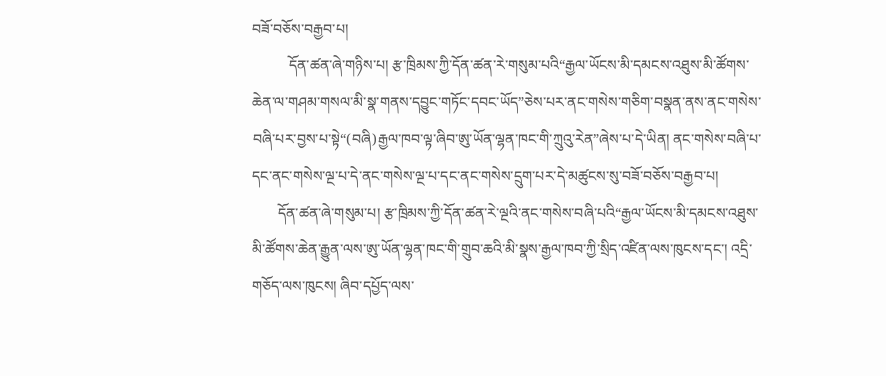བཟོ་བཅོས་བརྒྱབ་པ།
          དོན་ཚན་ཞེ་གཉིས་པ། རྩ་ཁྲིམས་ཀྱི་དོན་ཚན་རེ་གསུམ་པའི“རྒྱལ་ཡོངས་མི་དམངས་འཐུས་མི་ཚོགས་ཆེན་ལ་གཤམ་གསལ་མི་སྣ་གནས་དབྱུང་གཏོང་དབང་ཡོད”ཅེས་པར་ནང་གསེས་གཅིག་བསྣན་ནས་ནང་གསེས་བཞི་པར་བྱས་པ་སྟེ“(བཞི)རྒྱལ་ཁབ་ལྟ་ཞིབ་ཨུ་ཡོན་ལྷན་ཁང་གི་ཀྲུའུ་རེན”ཞེས་པ་དེ་ཡིན། ནང་གསེས་བཞི་པ་དང་ནང་གསེས་ལྔ་པ་དེ་ནང་གསེས་ལྔ་པ་དང་ནང་གསེས་དྲུག་པར་དེ་མཚུངས་སུ་བཟོ་བཅོས་བརྒྱབ་པ།
       དོན་ཚན་ཞེ་གསུམ་པ། རྩ་ཁྲིམས་ཀྱི་དོན་ཚན་རེ་ལྔའི་ནང་གསེས་བཞི་པའི“རྒྱལ་ཡོངས་མི་དམངས་འཐུས་མི་ཚོགས་ཆེན་རྒྱུན་ལས་ཨུ་ཡོན་ལྷན་ཁང་གི་གྲུབ་ཆའི་མི་སྣས་རྒྱལ་ཁབ་ཀྱི་སྲིད་འཛིན་ལས་ཁུངས་དང་། འདྲི་གཅོད་ལས་ཁུངས། ཞིབ་དཔྱོད་ལས་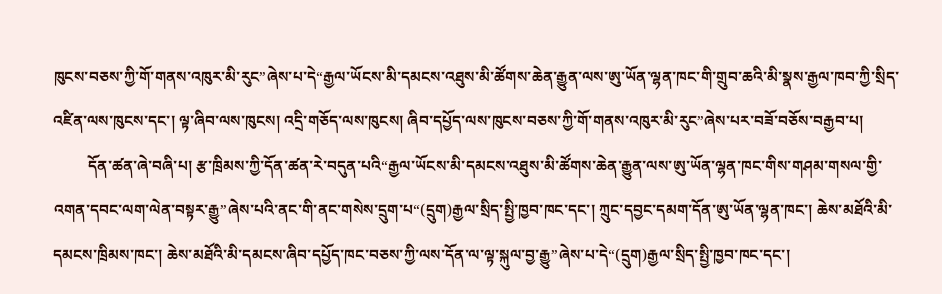ཁུངས་བཅས་ཀྱི་གོ་གནས་འཁུར་མི་རུང”ཞེས་པ་དེ“རྒྱལ་ཡོངས་མི་དམངས་འཐུས་མི་ཚོགས་ཆེན་རྒྱུན་ལས་ཨུ་ཡོན་ལྷན་ཁང་གི་གྲུབ་ཆའི་མི་སྣས་རྒྱལ་ཁབ་ཀྱི་སྲིད་འཛིན་ལས་ཁུངས་དང་། ལྟ་ཞིབ་ལས་ཁུངས། འདྲི་གཅོད་ལས་ཁུངས། ཞིབ་དཔྱོད་ལས་ཁུངས་བཅས་ཀྱི་གོ་གནས་འཁུར་མི་རུང”ཞེས་པར་བཟོ་བཅོས་བརྒྱབ་པ།
         དོན་ཚན་ཞེ་བཞི་པ། རྩ་ཁྲིམས་ཀྱི་དོན་ཚན་རེ་བདུན་པའི“རྒྱལ་ཡོངས་མི་དམངས་འཐུས་མི་ཚོགས་ཆེན་རྒྱུན་ལས་ཨུ་ཡོན་ལྷན་ཁང་གིས་གཤམ་གསལ་གྱི་འགན་དབང་ལག་ལེན་བསྟར་རྒྱུ”ཞེས་པའི་ནང་གི་ནང་གསེས་དྲུག་པ“(དྲུག)རྒྱལ་སྲིད་སྤྱི་ཁྱབ་ཁང་དང་། ཀྲུང་དབྱང་དམག་དོན་ཨུ་ཡོན་ལྷན་ཁང་། ཆེས་མཐོའི་མི་དམངས་ཁྲིམས་ཁང་། ཆེས་མཐོའི་མི་དམངས་ཞིབ་དཔྱོད་ཁང་བཅས་ཀྱི་ལས་དོན་ལ་ལྟ་སྐུལ་བྱ་རྒྱུ”ཞེས་པ་དེ“(དྲུག)རྒྱལ་སྲིད་སྤྱི་ཁྱབ་ཁང་དང་།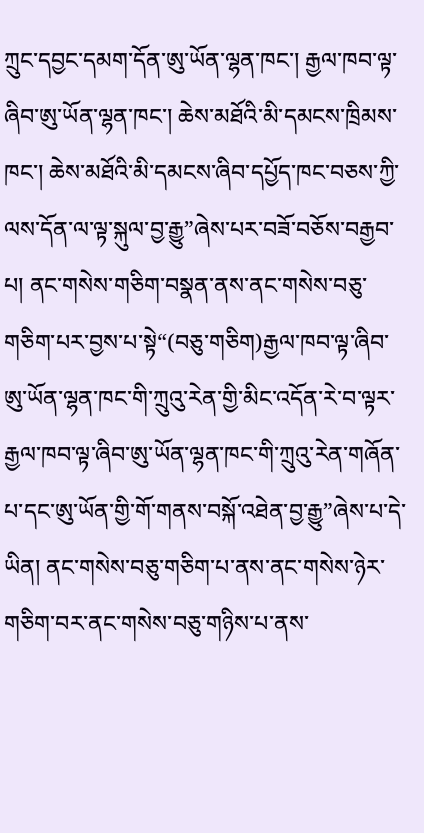ཀྲུང་དབྱང་དམག་དོན་ཨུ་ཡོན་ལྷན་ཁང་། རྒྱལ་ཁབ་ལྟ་ཞིབ་ཨུ་ཡོན་ལྷན་ཁང་། ཆེས་མཐོའི་མི་དམངས་ཁྲིམས་ཁང་། ཆེས་མཐོའི་མི་དམངས་ཞིབ་དཔྱོད་ཁང་བཅས་ཀྱི་ལས་དོན་ལ་ལྟ་སྐུལ་བྱ་རྒྱུ”ཞེས་པར་བཟོ་བཅོས་བརྒྱབ་པ། ནང་གསེས་གཅིག་བསྣན་ནས་ནང་གསེས་བཅུ་གཅིག་པར་བྱས་པ་སྟེ“(བཅུ་གཅིག)རྒྱལ་ཁབ་ལྟ་ཞིབ་ཨུ་ཡོན་ལྷན་ཁང་གི་ཀྲུའུ་རེན་གྱི་མིང་འདོན་རེ་བ་ལྟར་རྒྱལ་ཁབ་ལྟ་ཞིབ་ཨུ་ཡོན་ལྷན་ཁང་གི་ཀྲུའུ་རེན་གཞོན་པ་དང་ཨུ་ཡོན་གྱི་གོ་གནས་བསྐོ་འཐེན་བྱ་རྒྱུ”ཞེས་པ་དེ་ཡིན། ནང་གསེས་བཅུ་གཅིག་པ་ནས་ནང་གསེས་ཉེར་གཅིག་བར་ནང་གསེས་བཅུ་གཉིས་པ་ནས་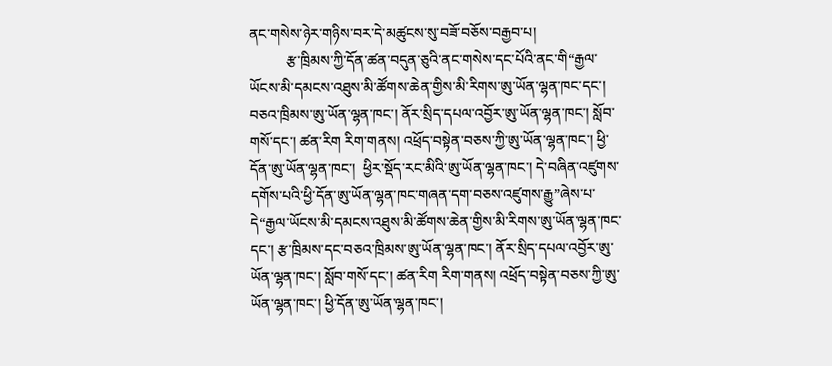ནང་གསེས་ཉེར་གཉིས་བར་དེ་མཚུངས་སུ་བཟོ་བཅོས་བརྒྱབ་པ།
          རྩ་ཁྲིམས་ཀྱི་དོན་ཚན་བདུན་ཅུའི་ནང་གསེས་དང་པོའི་ནང་གི“རྒྱལ་ཡོངས་མི་དམངས་འཐུས་མི་ཚོགས་ཆེན་གྱིས་མི་རིགས་ཨུ་ཡོན་ལྷན་ཁང་དང་། བཅའ་ཁྲིམས་ཨུ་ཡོན་ལྷན་ཁང་། ནོར་སྲིད་དཔལ་འབྱོར་ཨུ་ཡོན་ལྷན་ཁང་། སློབ་གསོ་དང་། ཚན་རིག རིག་གནས། འཕྲོད་བསྟེན་བཅས་ཀྱི་ཨུ་ཡོན་ལྷན་ཁང་། ཕྱི་དོན་ཨུ་ཡོན་ལྷན་ཁང་།  ཕྱིར་སྡོད་རང་མིའི་ཨུ་ཡོན་ལྷན་ཁང་། དེ་བཞིན་འཛུགས་དགོས་པའི་ཕྱི་དོན་ཨུ་ཡོན་ལྷན་ཁང་གཞན་དག་བཅས་འཛུགས་རྒྱུ”ཞེས་པ་དེ“རྒྱལ་ཡོངས་མི་དམངས་འཐུས་མི་ཚོགས་ཆེན་གྱིས་མི་རིགས་ཨུ་ཡོན་ལྷན་ཁང་དང་། རྩ་ཁྲིམས་དང་བཅའ་ཁྲིམས་ཨུ་ཡོན་ལྷན་ཁང་། ནོར་སྲིད་དཔལ་འབྱོར་ཨུ་ཡོན་ལྷན་ཁང་། སློབ་གསོ་དང་། ཚན་རིག རིག་གནས། འཕྲོད་བསྟེན་བཅས་ཀྱི་ཨུ་ཡོན་ལྷན་ཁང་། ཕྱི་དོན་ཨུ་ཡོན་ལྷན་ཁང་།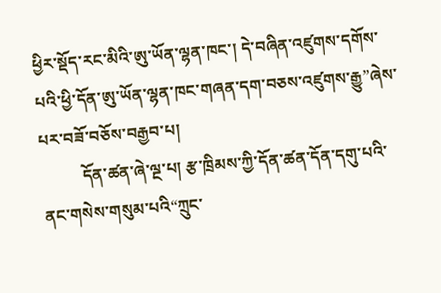ཕྱིར་སྡོད་རང་མིའི་ཨུ་ཡོན་ལྷན་ཁང་། དེ་བཞིན་འཛུགས་དགོས་པའི་ཕྱི་དོན་ཨུ་ཡོན་ལྷན་ཁང་གཞན་དག་བཅས་འཛུགས་རྒྱུ”ཞེས་པར་བཟོ་བཅོས་བརྒྱབ་པ།
          དོན་ཚན་ཞེ་ལྔ་པ། རྩ་ཁྲིམས་ཀྱི་དོན་ཚན་དོན་དགུ་པའི་ནང་གསེས་གསུམ་པའི“ཀྲུང་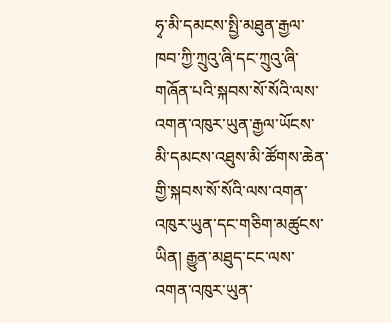ཧྭ་མི་དམངས་སྤྱི་མཐུན་རྒྱལ་ཁབ་ཀྱི་ཀྲུའུ་ཞི་དང་ཀྲུའུ་ཞི་གཞོན་པའི་སྐབས་སོ་སོའི་ལས་འགན་འཁུར་ཡུན་རྒྱལ་ཡོངས་མི་དམངས་འཐུས་མི་ཚོགས་ཆེན་གྱི་སྐབས་སོ་སོའི་ལས་འགན་འཁུར་ཡུན་དང་གཅིག་མཚུངས་ཡིན། རྒྱུན་མཐུད་ངང་ལས་འགན་འཁུར་ཡུན་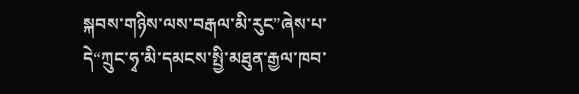སྐབས་གཉིས་ལས་བརྒལ་མི་རུང”ཞེས་པ་དེ“ཀྲུང་ཧྭ་མི་དམངས་སྤྱི་མཐུན་རྒྱལ་ཁབ་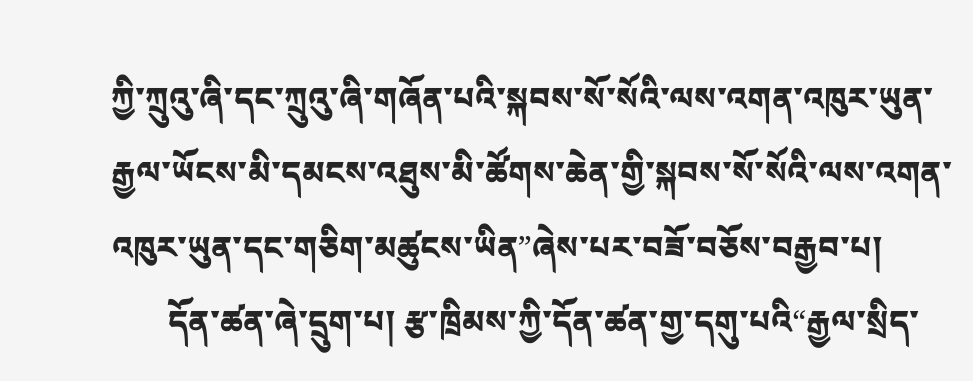ཀྱི་ཀྲུའུ་ཞི་དང་ཀྲུའུ་ཞི་གཞོན་པའི་སྐབས་སོ་སོའི་ལས་འགན་འཁུར་ཡུན་རྒྱལ་ཡོངས་མི་དམངས་འཐུས་མི་ཚོགས་ཆེན་གྱི་སྐབས་སོ་སོའི་ལས་འགན་འཁུར་ཡུན་དང་གཅིག་མཚུངས་ཡིན”ཞེས་པར་བཟོ་བཅོས་བརྒྱབ་པ།
       དོན་ཚན་ཞེ་དྲུག་པ། རྩ་ཁྲིམས་ཀྱི་དོན་ཚན་གྱ་དགུ་པའི“རྒྱལ་སྲིད་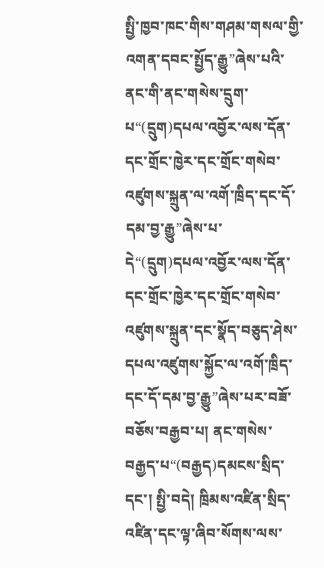སྤྱི་ཁྱབ་ཁང་གིས་གཤམ་གསལ་གྱི་འགན་དབང་སྤྱོད་རྒྱུ”ཞེས་པའི་ནང་གི་ནང་གསེས་དྲུག་པ“(དྲུག)དཔལ་འབྱོར་ལས་དོན་དང་གྲོང་ཁྱེར་དང་གྲོང་གསེབ་འཛུགས་སྐྲུན་ལ་འགོ་ཁྲིད་དང་དོ་དམ་བྱ་རྒྱུ”ཞེས་པ་དེ“(དྲུག)དཔལ་འབྱོར་ལས་དོན་དང་གྲོང་ཁྱེར་དང་གྲོང་གསེབ་འཛུགས་སྐྲུན་དང་སྣོད་བཅུད་ཤེས་དཔལ་འཛུགས་སྐྱོང་ལ་འགོ་ཁྲིད་དང་དོ་དམ་བྱ་རྒྱུ”ཞེས་པར་བཟོ་བཅོས་བརྒྱབ་པ། ནང་གསེས་བརྒྱད་པ“(བརྒྱད)དམངས་སྲིད་དང་། སྤྱི་བདེ། ཁྲིམས་འཛིན་སྲིད་འཛིན་དང་ལྟ་ཞིབ་སོགས་ལས་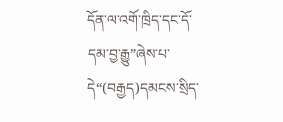དོན་ལ་འགོ་ཁྲིད་དང་དོ་དམ་བྱ་རྒྱུ”ཞེས་པ་དེ“(བརྒྱད)དམངས་སྲིད་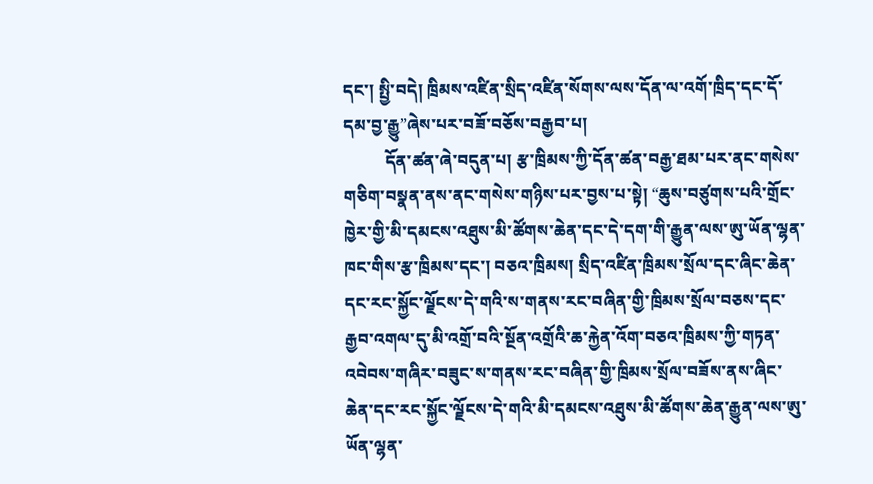དང་། སྤྱི་བདེ། ཁྲིམས་འཛིན་སྲིད་འཛིན་སོགས་ལས་དོན་ལ་འགོ་ཁྲིད་དང་དོ་དམ་བྱ་རྒྱུ”ཞེས་པར་བཟོ་བཅོས་བརྒྱབ་པ།
          དོན་ཚན་ཞེ་བདུན་པ། རྩ་ཁྲིམས་ཀྱི་དོན་ཚན་བརྒྱ་ཐམ་པར་ནང་གསེས་གཅིག་བསྣན་ནས་ནང་གསེས་གཉིས་པར་བྱས་པ་སྟེ། “ཆུས་བཙུགས་པའི་གྲོང་ཁྱེར་གྱི་མི་དམངས་འཐུས་མི་ཚོགས་ཆེན་དང་དེ་དག་གི་རྒྱུན་ལས་ཨུ་ཡོན་ལྷན་ཁང་གིས་རྩ་ཁྲིམས་དང་། བཅའ་ཁྲིམས། སྲིད་འཛིན་ཁྲིམས་སྲོལ་དང་ཞིང་ཆེན་དང་རང་སྐྱོང་ལྗོངས་དེ་གའི་ས་གནས་རང་བཞིན་གྱི་ཁྲིམས་སྲོལ་བཅས་དང་རྒྱབ་འགལ་དུ་མི་འགྲོ་བའི་སྔོན་འགྲོའི་ཆ་རྐྱེན་འོག་བཅའ་ཁྲིམས་ཀྱི་གཏན་འབེབས་གཞིར་བཟུང་ས་གནས་རང་བཞིན་གྱི་ཁྲིམས་སྲོལ་བཟོས་ནས་ཞིང་ཆེན་དང་རང་སྐྱོང་ལྗོངས་དེ་གའི་མི་དམངས་འཐུས་མི་ཚོགས་ཆེན་རྒྱུན་ལས་ཨུ་ཡོན་ལྷན་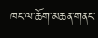ཁང་ལ་ཆོག་མཆན་གནང་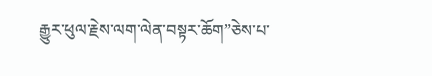རྒྱུར་ཕུལ་རྗེས་ལག་ལེན་བསྟར་ཆོག”ཅེས་པ་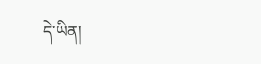དེ་ཡིན།